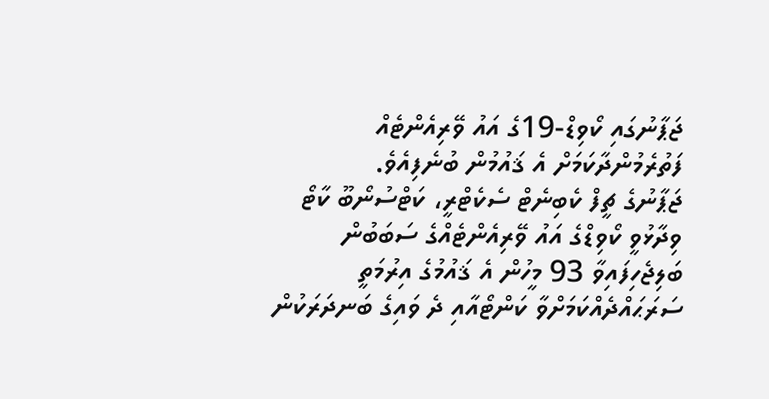ޖަޕާނުގައި ކޯވިޑް-19ގެ އައު ވޭރިއެންޓެއް ފަތުރެމުންދާކަމަށް އެ ޤައުމުން ބުނެފިއެވެ.
ޖަޕާނުގެ ޗީފް ކެބިނެޓް ސެކެޓްރީ، ކަޓްސުނޯބޫ ކާޓޯ ވިދާޅުވީ ކޯވިޑްގެ އައު ވޭރިއެންޓެއްގެ ސަބަބުން ބަލިޖެހިފައިވާ 93 މީހުން އެ ޤައުމުގެ އިރުމަތީ ސަރަޙައްދެއްކަމަށްވާ ކަންޓޯއާއި ދެ ވައިގެ ބަނދަރަކުން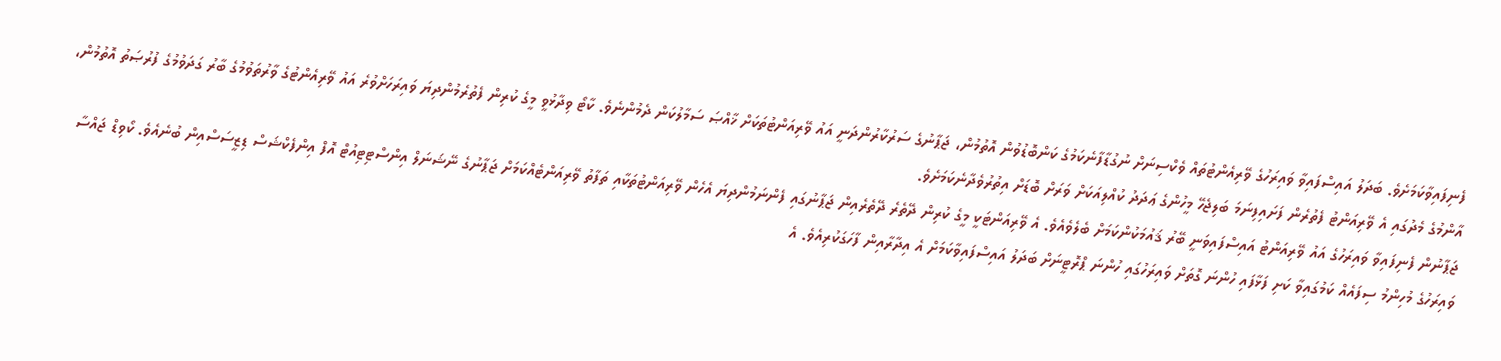ފެނިފައިވާކަމަށެވެ. ބަދަލު އައިސްފައިވާ ވައިރަހުގެ ވޭރިއެންޓުތައް ވެކްސިނަށް ނުގުޑާފާނެކަމުގެ ކަންބޮޑުވުން އޮތުމުން، ޖަޕާނުގެ ސަރުކާރުންދަނީ އައު ވޭރިއަންޓުތަކަށް ޚާއްޞަ ސަމާލުކަން ދެމުންނެވެ. ކާޓޯ ވިދާޅުވީ މީގެ ކުރިން ފެތުރެމުންދިޔަ ވައިރަހަށްވުރެ އައު ވޭރިއެންޓުގެ ވާރުތަވުމުގެ ބާރު ގަދަވުމުގެ ފުރުޞަތު އޮތުމުން، އާންމުގެ މެދުގައި އެ ވޭރިއަންޓު ފެތުރެން ފަށައިފިނަމަ ބަލިޖެހޭ މީހުންގެ ޢަދަދު ކުއްލިއަކަށް ވަރަށް ބޮޑަށް އިތުރުވެދާނެކަމަށެވެ.
ޖަޕާނުން ފެނިފައިވާ ވައިރަހުގެ އައު ވޭރިއަންޓު އައިސްފައިވަނީ ބޭރު ޤައުމަކުންކަމަށް ބެލެވެއެވެ. އެ ވޭރިއަންޓަކީ މީގެ ކުރިން ދޭތެރެ ދޭތެރެއިން ޖަޕާނުގައި ފެންނަމުންދިޔަ އެހެން ވޭރިއަންޓުތަކާއި ތަފާތު ވޭރިއަންޓެއްކަމަށް ޖަޕާނުގެ ނޭޝަނަލް އިންސްޓިޓިއުޓް އޮފް އިންފެކްޝަސް ޑިޒީސަސްއިން ބުނެއެވެ. ކޯވިޑް ޖައްސާ ވައިރަހުގެ މުހިންމު ސިފައެއް ކަމުގައިވާ ކަށި ފަޅާފައި ހުންނަ ގޮތަށް ވައިރަހުގައި ހުންނަ ޕްރޮޓީނަށް ބަދަލު އައިސްފައިވާކަމަށް އެ އިދާރާއިން ފާހަގަކުރިއެވެ. އެ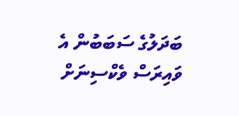ބަދަލުގެ ސަބަބުން އެ ވައިރަސް ވެކްސިނަށް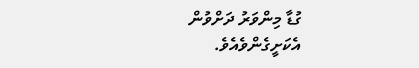ގުޑާ މިންވަރު ދަށްވުން އެކަށީގެންވެއެވެ.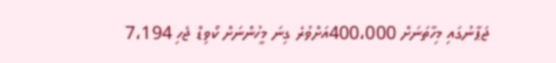ޖަޕާނުގައި މިހާތަނަށް 400،000އަށްވުރެ ގިނަ މީހުންނަށް ކޯވިޑް ޖެހި 7،194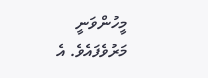މީހުންވަނީ މަރުވެފައެވެ. އެ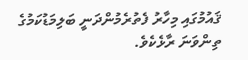ޤައުމުގައި މިހާރު ފެތުރެމުންދަނީ ބަލިމަޑުކަމުގެ ތިންވަނަ ރާޅެކެވެ.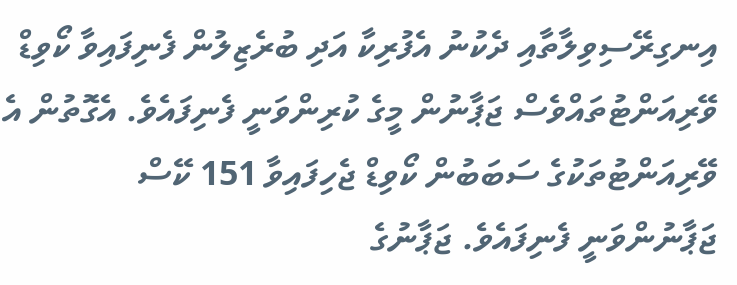އިނގިރޭސިވިލާތާއި ދެކުނު އެފުރިކާ އަދި ބުރެޒިލުން ފެނިފައިވާ ކޯވިޑް ވޭރިއަންޓުތައްވެސް ޖަޕާނުން މީގެ ކުރިންވަނީ ފެނިފައެވެ. އެގޮތުން އެ ވޭރިއަންޓުތަކުގެ ސަބަބުން ކޯވިޑް ޖެހިފައިވާ 151 ކޭސް ޖަޕާނުންވަނީ ފެނިފައެވެ. ޖަޕާނުގެ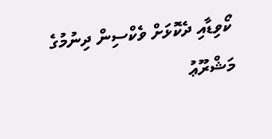ކޯވިޑާއި ދެކޮޅަށް ވެކްސިން ދިނުމުގެ މަޝްރޫޢު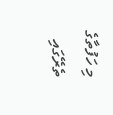މި ހަފުތާގެ ތެރޭގައި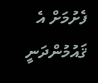ފެށުމަށް އެ ޤައުމުންދަނީ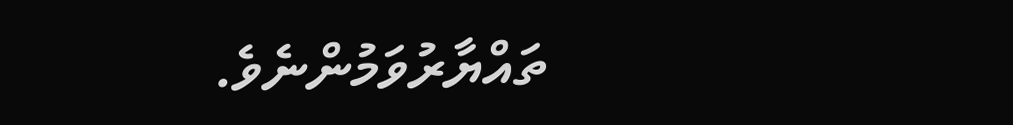ތައްޔާރުވަމުންނެވެ.